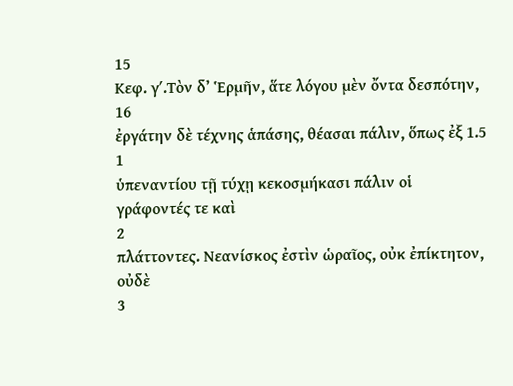15
Κεφ. γʹ.Τὸν δ’ Ἑρμῆν, ἅτε λόγου μὲν ὄντα δεσπότην,
16
ἐργάτην δὲ τέχνης ἁπάσης, θέασαι πάλιν, ὅπως ἐξ 1.5
1
ὑπεναντίου τῇ τύχῃ κεκοσμήκασι πάλιν οἱ γράφοντές τε καὶ
2
πλάττοντες. Νεανίσκος ἐστὶν ὡραῖος, οὐκ ἐπίκτητον, οὐδὲ
3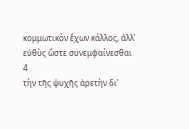κομμωτικὸν ἔχων κάλλος, ἀλλ’ εὐθὺς ὥστε συνεμφαίνεσθαι
4
τὴν τῆς ψυχῆς ἀρετὴν δι’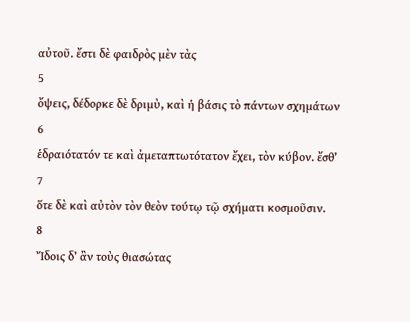αὐτοῦ. ἔστι δὲ φαιδρὸς μὲν τὰς
5
ὄψεις, δέδορκε δὲ δριμὺ, καὶ ἡ βάσις τὸ πάντων σχημάτων
6
ἑδραιότατόν τε καὶ ἀμεταπτωτότατον ἔχει, τὸν κύβον. ἔσθ’
7
ὅτε δὲ καὶ αὐτὸν τὸν θεὸν τούτῳ τῷ σχήματι κοσμοῦσιν.
8
Ἴδοις δ’ ἂν τοὺς θιασώτας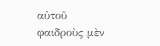αὐτοῦ φαιδροὺς μὲν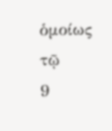ὁμοίως τῷ
9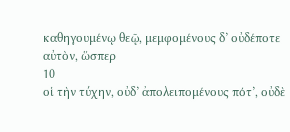καθηγουμένῳ θεῷ, μεμφομένους δ’ οὐδέποτε αὐτὸν, ὥσπερ
10
οἱ τὴν τύχην, οὐδ’ ἀπολειπομένους πότ’, οὐδὲ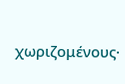χωριζομένους·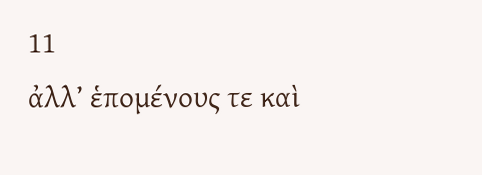11
ἀλλ’ ἑπομένους τε καὶ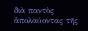διὰ παντὸς ἀπολαύοντας τῆς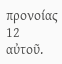προνοίας
12
αὐτοῦ.